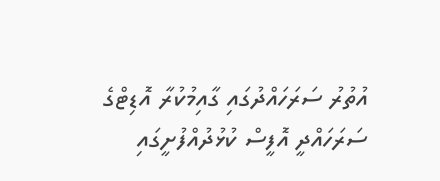އުތުރު ސަރަހައްދުގައި ގާއިމުކުރާ އޮޑިޓްގެ ސަރަހައްދީ އޮފީސް ކުޅުދުއްފުށީގައި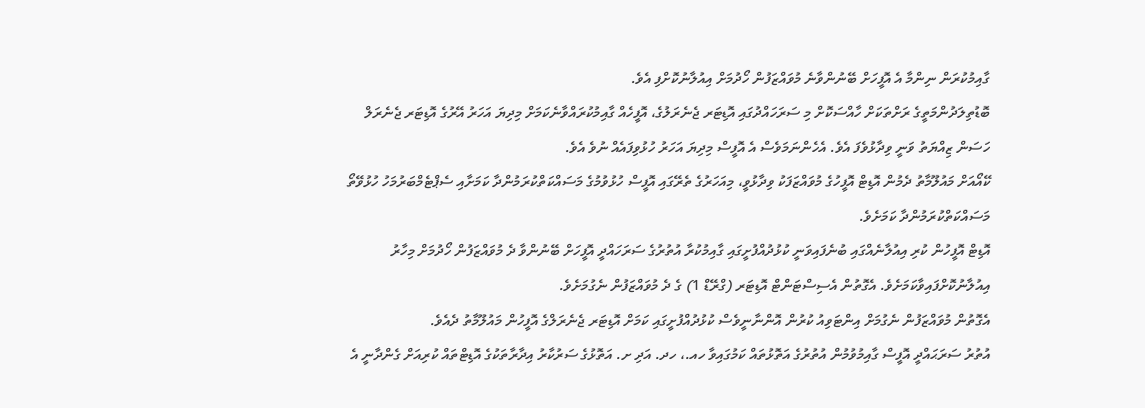ގާއިމުކުރަން ނިންމާ އެ އޮފީހަށް ބޭނުންވާނެ މުވައްޒަފުން ހޯދުމަށް އިއުލާނުކޮށްފި އެވެ.
ބޮޑުތިލަދުންމަތީގެ ރަށްތަކަށް ހާއްސަކޮށް މި ސަރަހައްދުގައި އޮޑިޓަރ ޖެނެރަލުގެ، އޮފީހެއް ގާއިމުކުރައްވާނެކަމަށް މިދިޔަ އަހަރު އޭރުގެ އޮޑިޓަރ ޖެނެރަލް ހަސަން ޒިއްޔަތު ވަނީ ވިދާޅުވެފަ އެވެ. އެހެންނަމަވެސް އެ އޮފީސް މިދިޔަ އަހަރު ހުޅުވިފައެއް ނުވެ އެވެ.
ކޭއޯއަށް މައުލޫމާތު ދެމުން އޮޑިޓް އޮފީހުގެ މުވައްޒަފަކު ވިދާޅުވީ، މިއަހަރުގެ ތެރޭގައި އޮފީސް ހުޅުވުމުގެ މަސައްކަތްކުރަމުންދާ ކަމަށާއި ސެޕްޓެމްބަރުމަހު ހުޅުވޭތޯ މަސައްކަތްކުރަމުންދާ ކަމަށެވެ.
އޮޑިޓް އޮފީހުން ކުރި އިއުލާނެއްގައި ބުނެފައިވަނީ ކުޅުދުއްފުށީގައި ގާއިމުކުރާ އުތުރުގެ ސަރަހައްދީ އޮފީހަށް ބޭނުންވާ ދެ މުވައްޒަފުން ހޯދުމަށް މިހާރު އިއުލާނުކޮށްފައިވާކަމަށެވެ. އެގޮތުން އެސިސްޓަންޓް އޮޑިޓަރ (ގްރޭޑް 1) ގެ ދެ މުވައްޒަފުން ނެގުމަށެވެ.
އެގޮތުން މުވައްޒަފުން ނެގުމަށް އިންޓަވިއު ކުރުން އޮންނާނީވެސް ކުޅުދުއްފުށީގައި ކަމަށް އޮޑިޓަރ ޖެނެރަލްގެ އޮފީހުން މައުލޫމާތު ދެއެވެ.
އުތުރު ސަރަޙައްދީ އޮފީސް ގާއިމުވުމުން އުތުރުގެ އަތޮޅުތައް ކަމުގައިވާ ހއ.، ހދ. އަދި ށ. އަތޮޅުގެ ސަރުކާރު އިދާރާތަކުގެ އޮޑިޓްތައް ކުރިއަށް ގެންދާނީ އެ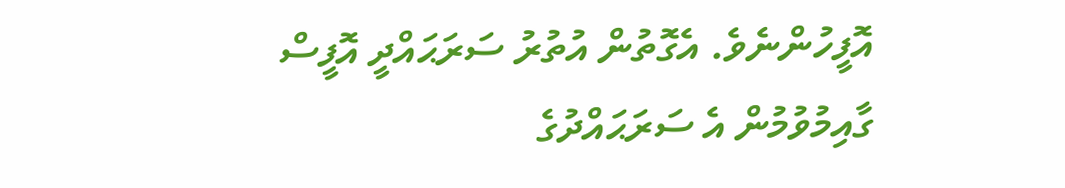އޮފީހުންނެވެ. އެގޮތުން އުތުރު ސަރަޙައްދީ އޮފީސް ގާއިމުވުމުން އެ ސަރަޙައްދުގެ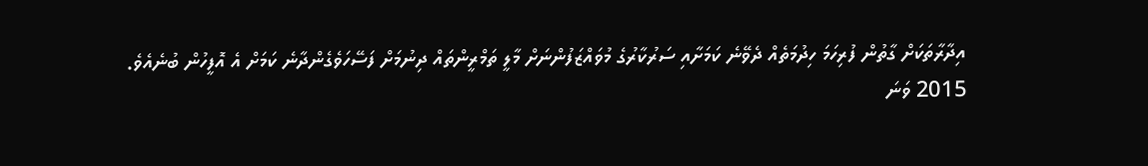އިދާރާތަކަށް ގާތުން ފުރިހަމަ ހިދުމަތެއް ދެވޭނެ ކަމަށާއި ސަރުކާރުގެ މުވައްޒަފުންނަށް މާލީ ތަމްރީންތައް ދިނުމަށް ފަސޭހަވެގެންދާނެ ކަމަށް އެ އޮފީހުން ބުނެއެވެ.
2015 ވަނަ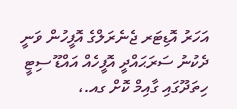އަހަރު އޮޑިޓަރ ޖެނެރަލްގެ އޮފީހުން ވަނީ ދެކުނު ސަރަޙައްދީ އޮފީހެއް އައްޑޫ ސިޓީ ހިތަދޫގައި ގާއިމް ކޮށް ގއ.،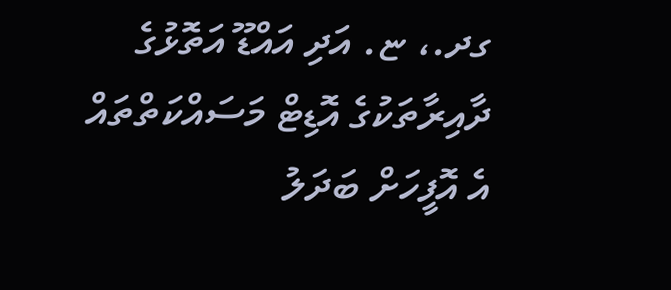ގދ.، ޏ. އަދި އައްޑޫ އަތޮޅުގެ ދާއިރާތަކުގެ އޮޑިޓް މަސައްކަތްތައް އެ އޮފީހަށް ބަދަލު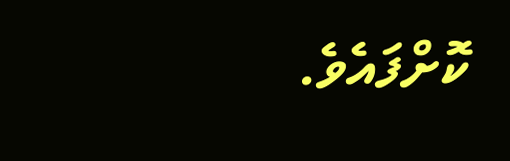ކޮށްފައެވެ.